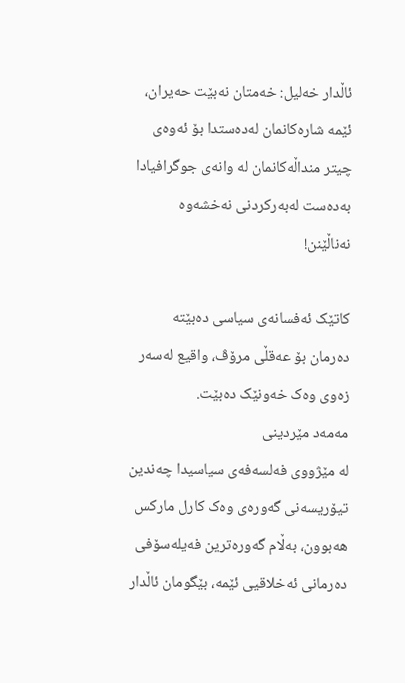ئاڵدار خەلیل: خەمتان نەبێت حەیران، ئێمە شارەکانمان لەدەستدا بۆ ئەوەی چیتر منداڵەکانمان لە وانەی جوگرافیادا بەدەست لەبەرکردنی نەخشەوە نەناڵێنن!

کاتێک ئەفسانەی سیاسی دەبێتە دەرمان بۆ عەقڵی مرۆڤ، واقیع لەسەر زەوی وەک خەونێک دەبێت.
مەمەد مێردینی
لە مێژووی فەلسەفەی سیاسیدا چەندین تیۆریسەنی گەورەی وەک کارل مارکس هەبوون، بەڵام گەورەترین فەیلەسۆفی دەرمانی ئەخلاقیی ئێمە، بێگومان ئاڵدار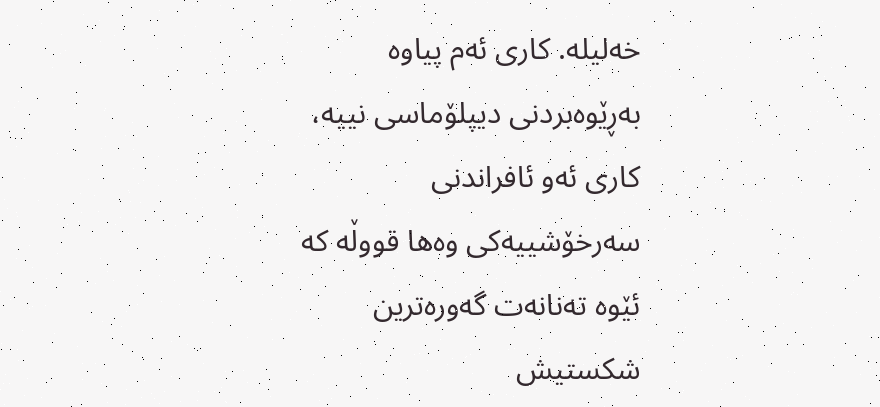خەلیلە. کاری ئەم پیاوە بەڕێوەبردنی دیپلۆماسی نییە، کاری ئەو ئافراندنی سەرخۆشییەکی وەها قووڵە کە ئێوە تەنانەت گەورەترین شکستیش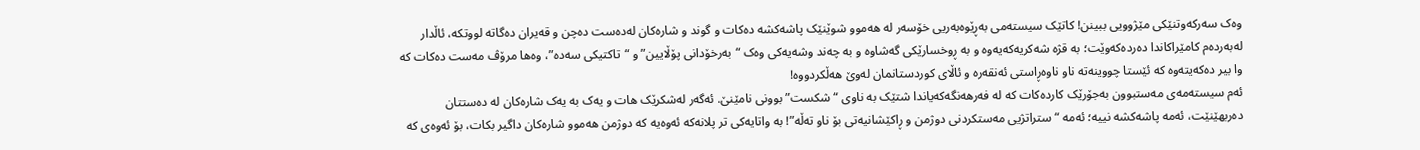وەک سەرکەوتنێکی مێژوویی ببینن! کاتێک سیستەمی بەڕێوەبەریی خۆسەر لە هەموو شوێنێک پاشەکشە دەکات و گوند و شارەکان لەدەست دەچن و قەیران دەگاتە لووتکە، ئاڵدار لەبەردەم کامێراکاندا دەردەکەوێت؛ بە قژە شەکریەکەیەوە و بە ڕوخسارێکی گەشاوە و بە چەند وشەیەکی وەک “بەرخۆدانی پۆڵایین” و “تاکتیکی سەدە”، وەها مرۆڤ مەست دەکات کە وا بیر دەکەیتەوە کە ئێستا چووینەتە ناو ناوەڕاستی ئەنقەرە و ئاڵای کوردستانمان لەوێ هەڵکردووە!
ئەم سیستەمەی مەستبوون بەجۆرێک کاردەکات کە لە فەرهەنگەکەیاندا شتێک بە ناوی “شکست” بوونی نامێنێ. ئەگەر لەشکرێک هات و یەک بە یەک شارەکان لە دەستتان دەربهێنێت، ئەمە پاشەکشە نییە؛ ئەمە “ستراتژیی مەستکردنی دوژمن و ڕاکێشانیەتی بۆ ناو تەڵە”! بە واتایەکی تر پلانەکە ئەوەیە کە دوژمن هەموو شارەکان داگیر بکات، بۆ ئەوەی کە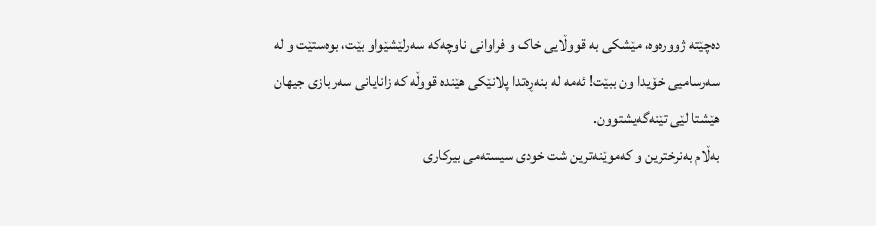دەچێتە ژوورەوە، مێشکی بە قووڵایی خاک و فراوانی ناوچەکە سەرلێشێواو بێت، بوەستێت و لە سەرسامیی خۆیدا ون ببێت! ئەمە لە بنەڕەتدا پلانێکی هێندە قووڵە کە زانایانی سەربازی جیهان هێشتا لێی تێنەگەیشتوون.
بەڵام بەنرخترین و کەموێنەترین شت خودی سیستەمی بیرکاری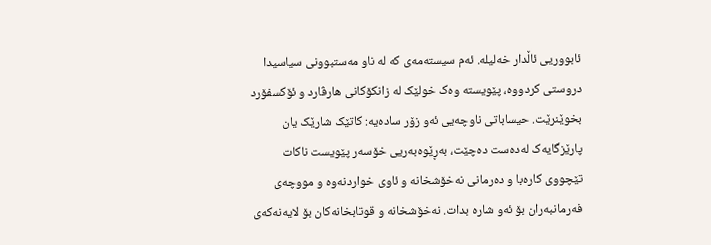ئابووریی ئاڵدار خەلیلە. ئەم سیستەمەی کە لە ناو مەستبوونی سیاسیدا دروستی کردووە، پێویستە وەک خولێک لە زانکۆکانی هارڤارد و ئۆکسفۆرد بخوێنرێت. حیساباتی ناوچەیی ئەو زۆر سادەیە: کاتێک شارێک یان پارێزگایەک لەدەست دەچێت، بەڕێوەبەریی خۆسەر پێویست ناکات تێچووی کارەبا و دەرمانی نەخۆشخانە و ئاوی خواردنەوە و مووچەی فەرمانبەران بۆ ئەو شارە بدات. نەخۆشخانە و قوتابخانەکان بۆ لایەنەکەی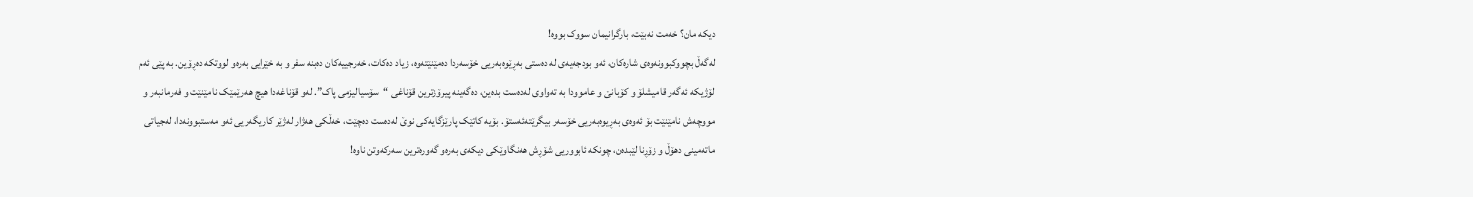دیکە مان؟ خەمت نەبێت، بارگرانیمان سووک بووە!
لەگەڵ بچووکبوونەوەی شارەکان، ئەو بودجەیەی لە دەستی بەڕێوەبەریی خۆسەردا دەمێنێتەوە، زیاد دەکات، خەرجییەکان دەبنە سفر و بە خێرایی بەرەو لووتکە دەڕۆین. بە پێی ئەم لۆژیکە ئەگەر قامیشلۆ و کۆبانێ و عاموودا بە تەواوی لەدەست بدەین، دەگەینە پیرۆزترین قۆناغی “سۆسیالیزمی پاک”. لەو قۆناغەدا هیچ هەرێمێک نامێنێت و فەرمانبەر و مووچەش نامێنێت بۆ ئەوەی بەڕیوەبەریی خۆسەر بیگرێتەئەستۆ. بۆیە کاتێک پارێزگایەکی نوێ لەدەست دەچێت، خەڵکی هەژار لەژێر کاریگەریی ئەو مەستبوونەدا، لەجیاتی ماتەمینی دهۆڵ و زۆڕنا لێبدەن، چونکە ئابووریی شۆڕش هەنگاوێکی دیکەی بەرەو گەورەترین سەرکەوتن ناوە!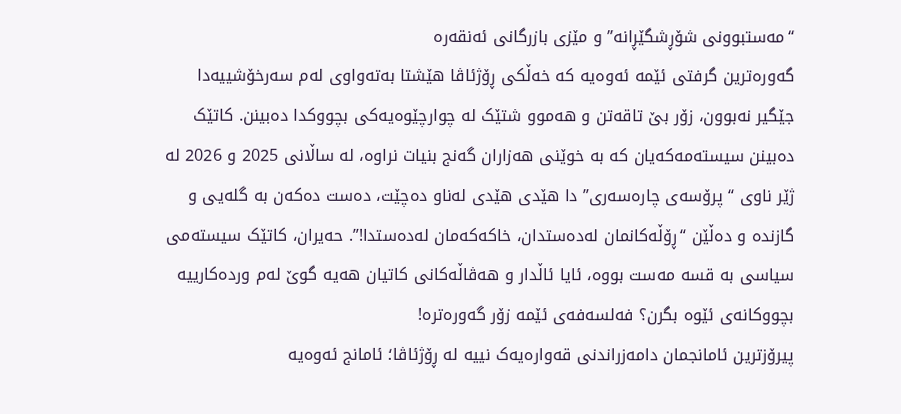“مەستبوونی شۆڕشگێڕانە” و مێزی بازرگانی ئەنقەرە
گەورەترین گرفتی ئێمە ئەوەیە کە خەڵکی ڕۆژئاڤا هێشتا بەتەواوی لەم سەرخۆشییەدا جێگیر نەبوون، زۆر بێ تاقەتن و هەموو شتێک لە چوارچێوەیەکی بچووکدا دەبینن. کاتێک دەبینن سیستەمەکەیان کە بە خوێنی هەزاران گەنج بنیات نراوە، لە ساڵانی 2025 و 2026 لە ژێر ناوی “پرۆسەی چارەسەری”دا هێدی هێدی لەناو دەچێت، دەست دەکەن بە گلەیی و گازندە و دەڵێن “ڕۆڵەکانمان لەدەستدان، خاکەکەمان لەدەستدا!”. حەیران، کاتێک سیستەمی سیاسی بە قسە مەست بووە، ئایا ئاڵدار و هەڤاڵەکانی کاتیان هەیە گوێ لەم وردەکارییە بچووکانەی ئێوە بگرن؟ فەلسەفەی ئێمە زۆر گەورەترە!
پیرۆزترین ئامانجمان دامەزراندنی قەوارەیەک نییە لە ڕۆژئاڤا؛ ئامانج ئەوەیە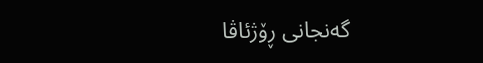گەنجانی ڕۆژئاڤا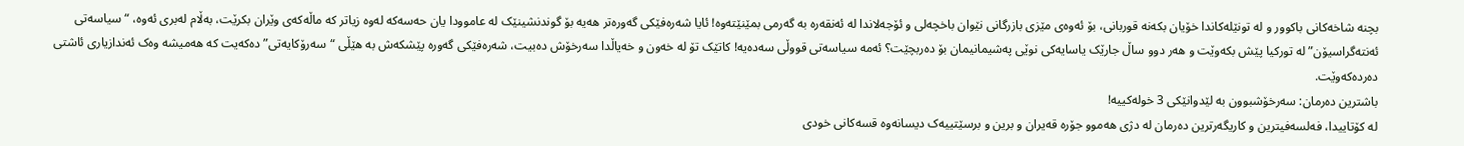بچنە شاخەکانی باکوور و لە تونێلەکاندا خۆیان بکەنە قوربانی، بۆ ئەوەی مێزی بازرگانی نێوان باخچەلی و ئۆجەلاندا لە ئەنقەرە بە گەرمی بمێنێتەوە! ئایا شەرەفێکی گەورەتر هەیە بۆ گوندنشینێک لە عاموودا یان حەسەکە لەوە زیاتر کە ماڵەکەی وێران بکرێت، بەڵام لەبری ئەوە، “سیاسەتی ئەنتەگراسیۆن” لە تورکیا پێش بکەوێت و هەر دوو ساڵ جارێک یاسایەکی نوێی پەشیمانیمان بۆ دەربچێت؟ ئەمە سیاسەتی قووڵی سەدەیە! کاتێک تۆ لە خەون و خەیاڵدا سەرخۆش دەبیت، شەرەفێکی گەورە پێشکەش بە هێڵی “سەرۆکایەتی” دەکەیت کە هەمیشە وەک ئەندازیاری ئاشتی دەردەکەوێت.
باشترین دەرمان: سەرخۆشبوون بە لێدوانێکی 3 خولەکییە!
لە کۆتاییدا، فەلسەفیترین و کاریگەرترین دەرمان لە دژی هەموو جۆرە قەیران و برین و برسێتییەک دیسانەوە قسەکانی خودی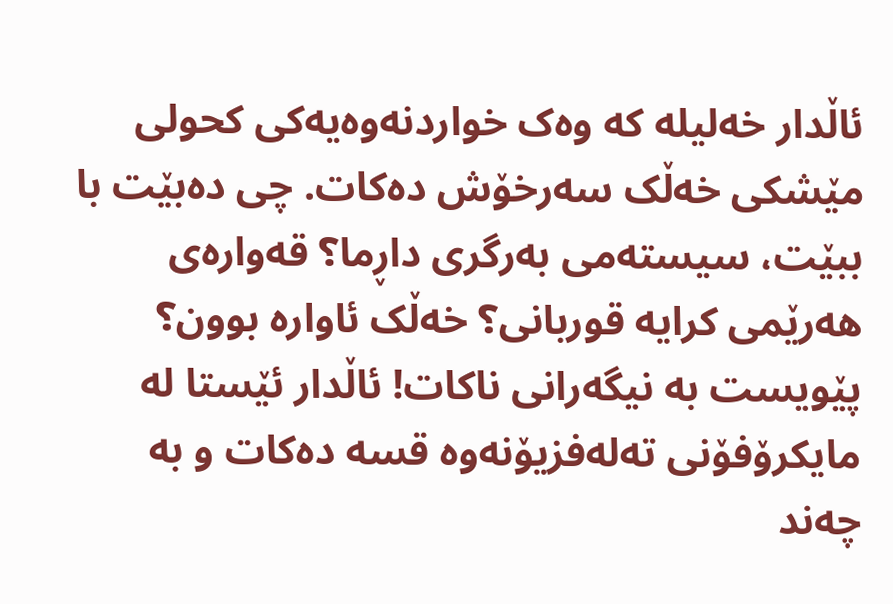ئاڵدار خەلیلە کە وەک خواردنەوەیەکی کحولی مێشکی خەڵک سەرخۆش دەکات. چی دەبێت با ببێت، سیستەمی بەرگری داڕما؟ قەوارەی هەرێمی کرایە قوربانی؟ خەڵک ئاوارە بوون؟ پێویست بە نیگەرانی ناکات! ئاڵدار ئێستا لە مایکرۆفۆنی تەلەفزیۆنەوە قسە دەکات و بە چەند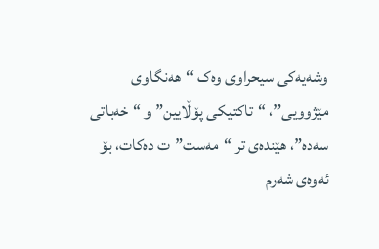وشەیەکی سیحراوی وەک “هەنگاوی مێژوویی”، “تاکتیکی پۆڵایین” و “خەباتی سەدە”، هێندەی تر “مەست”ت دەکات، بۆ ئەوەی شەرم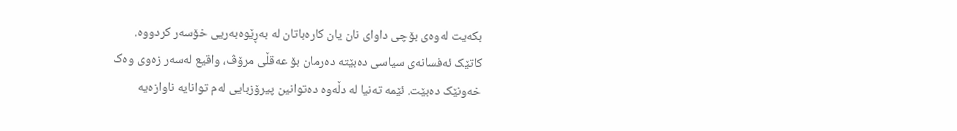بکەیت لەوەی بۆچی داوای نان یان کارەباتان لە بەڕێوەبەریی خۆسەر کردووە.
کاتێک ئەفسانەی سیاسی دەبێتە دەرمان بۆ عەقڵی مرۆڤ، واقیع لەسەر زەوی وەک خەونێک دەبێت. ئێمە تەنیا لە دڵەوە دەتوانین پیرۆزبایی لەم توانایە ناوازەیە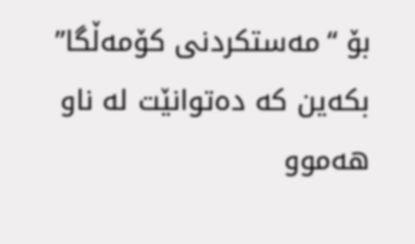بۆ “مەستکردنی کۆمەڵگا” بکەین کە دەتوانێت لە ناو هەموو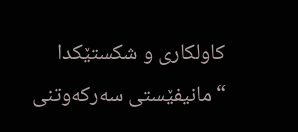کاولکاری و شکستێکدا “مانیفێستی سەرکەوتنی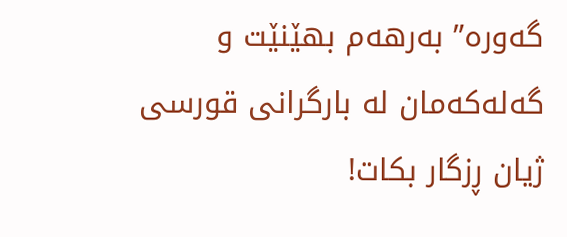گەورە” بەرهەم بهێنێت و گەلەکەمان لە بارگرانی قورسی ژیان ڕزگار بکات!